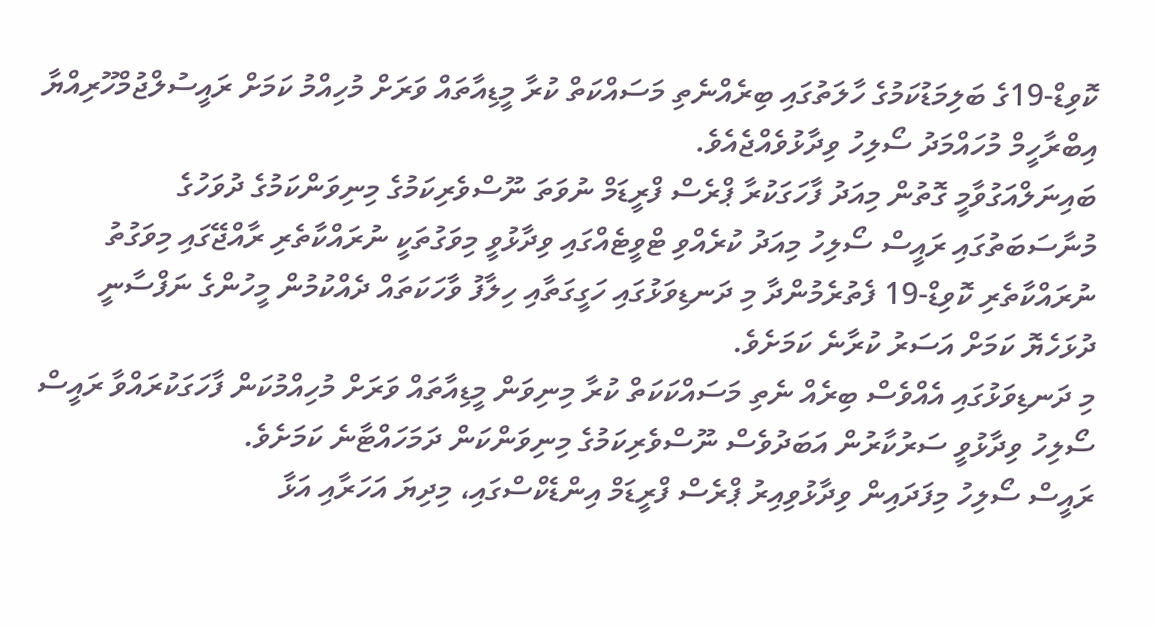ކޮވިޑް-19ގެ ބަލިމަޑުކަމުގެ ހާލަތުގައި ބިރެއްނެތި މަސައްކަތް ކުރާ މީޑިއާތައް ވަރަށް މުހިއްމު ކަމަށް ރައީސުލްޖުމްހޫރިއްޔާ އިބްރާހީމް މުހައްމަދު ސޯލިހު ވިދާޅުވެއްޖެއެވެ.
ބައިނަލްއަގުވާމީ ގޮތުން މިއަދު ފާހަގަކުރާ ޕްރެސް ފްރީޑަމް ނުވަތަ ނޫސްވެރިކަމުގެ މިނިވަންކަމުގެ ދުވަހުގެ މުނާސަބަތުގައި ރައީސް ސޯލިހު މިއަދު ކުރެއްވި ޓްވީޓެއްގައި ވިދާޅުވީ މިވަގުތަކީ ނުރައްކާތެރި ރާއްޖޭގައި މިވަގުތު ނުރައްކާތެރި ކޮވިޑް-19 ފެތުރެމުންދާ މި ދަނޑިވަޅުގައި ހަގީގަތާއި ހިލާފު ވާހަކަތައް ދެއްކުމުން މީހުންގެ ނަފްސާނީ ދުޅަހެޔޮ ކަމަށް އަސަރު ކުރާނެ ކަމަށެވެ.
މި ދަނޑިވަޅުގައި އެއްވެސް ބިރެއް ނެތި މަސައްކަކަތް ކުރާ މިނިވަން މީޑިއާތައް ވަރަށް މުހިއްމުކަން ފާހަގަކުރައްވާ ރައީސް ސޯލިހު ވިދާޅުވީ ސަރުކާރުން އަބަދުވެސް ނޫސްވެރިކަމުގެ މިނިވަންކަން ދަމަހައްޓާނެ ކަމަށެވެ.
ރައީސް ސޯލިހު މިފަދައިން ވިދާޅުވިއިރު ޕްރެސް ފްރީޑަމް އިންޑެކްސްގައި، މިދިޔަ އަހަރާއި އަޅާ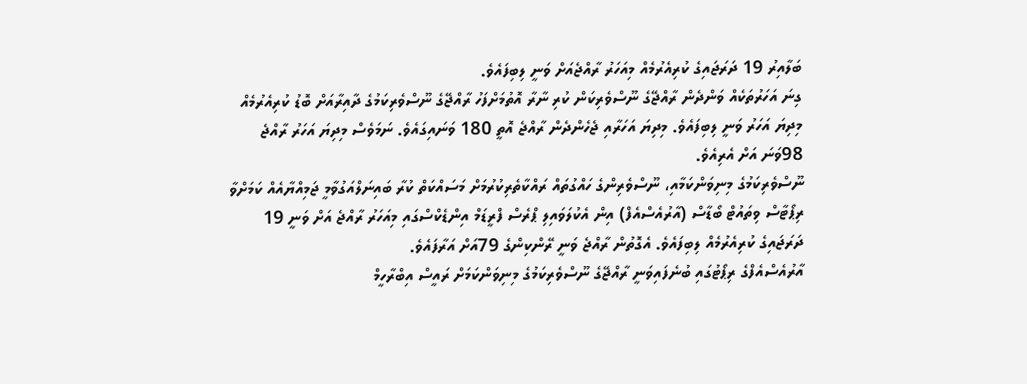ބަލާއިރު 19 ދަރަޖައިގެ ކުރިއެރުމެއް މިއަހަރު ރާއްޖެއަށް ވަނީ ލިބިފައެވެ.
ގިނަ އަހަރުތަކެއް ވަންދެން ރާއްޖޭގެ ނޫސްވެރިކަން ކުރި ނާރާ އޮތުމަށްފަހު ރާއްޖޭގެ ނޫސްވެރިކަމުގެ ދާއިރާއަށް ބޮޑު ކުރިއެރުމެއް މިދިޔަ އަހަރު ވަނީ ލިބިފައެވެ. މިދިޔަ އަހަރާއި ޖެހެންދެން ރާއްޖެ އޮތީ 180 ވަނައިގައެވެ. ނަމަވެސް މިދިޔަ އަހަރު ރާއްޖެ 98ވަނަ އަށް އެރިއެވެ.
ނޫސްވެރިކަމުގެ މިނިވަންކަމާއި، ނޫސްވެރިންގެ ހައްގުތައް ރައްކާތެރިކުރުމަށް މަސައްކަތް ކުރާ ބައިނަލްއަގުވާމީ ޖަމިއްޔާއެއް ކަމަށްވާ ރިޕޯޓާސް ވިތައުޓް ބޯޑާސް (އާރުއެސްއެފް) އިން އެކުލަވައިލި ޕްރެސް ފްރީޑަމް އިންޑެކްސްގައި މިއަހަރު ރާއްޖެ އަށް ވަނީ 19 ދަރަޖައިގެ ކުރިއެރުމެއް ލިބިފައެވެ. އެގޮތުން ރާއްޖެ ވަނީ ރޭންކިންގެ 79އަށް އަރާފައެވެ.
އާރުއެސްއެފްގެ ރިޕޯޓުގައި ބުނެފައިވަނީ ރާއްޖޭގެ ނޫސްވެރިކަމުގެ މިނިވަންކަމަށް ރައީސް އިބްރާހީމް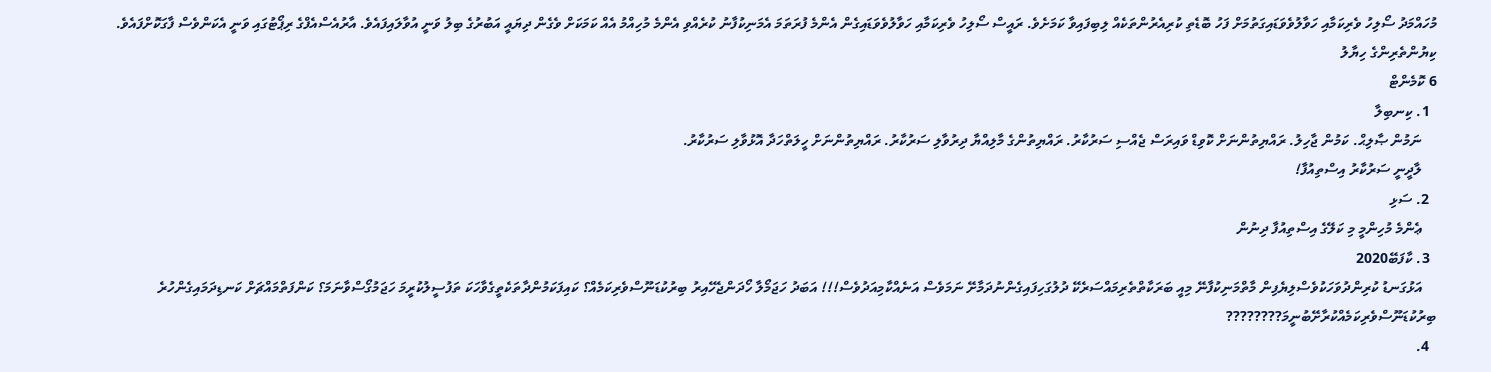މުހައްމަދު ސޯލިހު ވެރިކަމާއި ހަވާލުވެވަޑައިގަތުމަށް ފަހު ބޮޑެތި ކުރިއެރުންތަކެއް ލިބިފައިވާ ކަމަށެވެ. ރައީސް ސޯލިހު ވެރިކަމާއި ހަވާލުވެވަޑައިގެން އެންމެ ފުރަތަމަ އެމަނިކުފާނު ކުރެއްވި އެންމެ މުހިއްމު އެއް ކަމަކަށް ވެގެން ދިޔައީ އަބުރުގެ ބިލު ވަނީ އުވާލައިފައެވެ. އާރުއެސްއެފްގެ ރިޕޯޓުގައި ވަނީ އެކަންވެސް ފާގަކޮށްފައެވެ.
ކިޔުންތެރިންގެ ހިޔާލު
6 ކޮމެންޓް
  1. ކިނބިލާ
    ނަމުން ޞާލިޙް. ކަމުން ޖާހިލު. ރައްޔިތުންނަށް ކޮވިޑް ވައިރަސް ޖެއްސި ސަރުކާރު. ރައްޔިތުންގެ މާލިއްޔާ ދިރުވާލި ސަރުކާރު. ރައްޔިތުންނަށް ހީލަތްހަދާ އޮޅުވާލި ސަރުކާރު.
    ލާދީނީ ސަރުކާރު އިސްތިއުފާ!
  2. ސަޅި
    ޢެންމެ މުހިންމީ މި ކަލޭގެ އިސްތިއުފާ ދިނުން
  3. ކާފަބޭ2020
    އަޅުގަނޑު ކުރިންދުވަހަކުވެސްލިޔެފިން މާތްމަނިކުފާނޭ މިއީ ބަރަކާތްތެރިމައްސަރެކޭ ދުލުގަހިފައިގެންނުދަމާށޭ ނަމަވެސް އަނެއްކާމިއަދުވެސް!!! އަބަދު ހަޖަމޯލާ ހޯދަންޖެހޭއިރު ބިރުކުޑަނޫސްވެރިކަމެއް؟ ކައިފަކަމުންދާތަކެތީގެވާހަކަ ތަފުސީލުކުރީމަ ހަޖަމުގޯސްވާނަމަ؟ ކަންފަތްމައްޗަށް ކަނޑިދަމައިގެންހުރެ ބިރުކުޑަނޫސްވެރިކަމެއްކުރާށޭބުނީމަ????????
  4.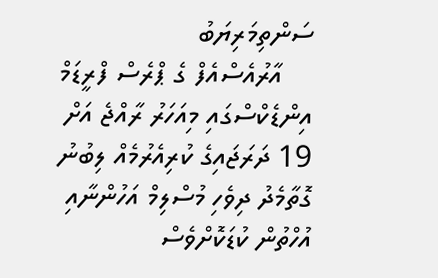ސަންތިމަރިޔަބު
    އާރުއެސްއެފް ގެ ޕްރެސް ފްރީޑަމް އިންޑެކްސްގައި މިއަހަރު ރާއްޖެ އަށް 19 ދަރަޖައިގެ ކުރިއެރުމެއް ލިބުނު ގޮތާމެދު ދިވެހި މުސްލިމް އަހުންނާއި އުހްތުން ކުޑަކޮށްވެސް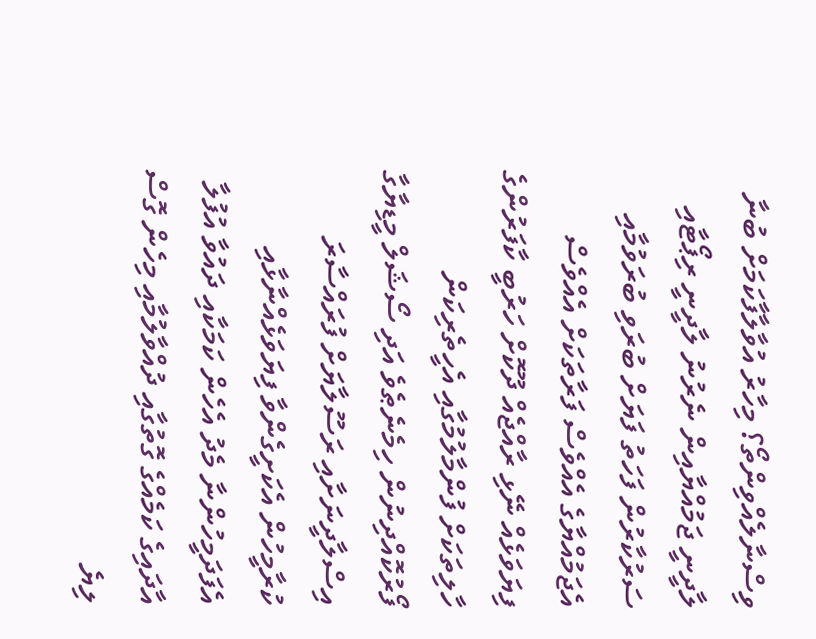ވިސްނާލެއްވިންތޯ؟ މިހާރު އުވާލާފާކަމަށް ބުނާ ލާދީނީ ޖަމުއްޔާއިން ނެރުނު ލާދީނީ ރިޕޯޓާއި ސަރުކާރުން ފަހަތު ފަޔަށް ބުރަވި ބުރަވުމާއި އެޖަމުއްޔާގެ އެއްވެސް ފަރާތަކަށް އެއްވެސް ފިޔަވަޅެއް ނޭޅި ރާއްޖެއް ދޫކޮށް ހަރުބީ ކާފަރުންގެ ހާލިތަކަށް ފުންމާލުމުގާއި އެހީތެރިކަން ފޯރުކޮއްދިނުން ހިމެނެޠެވެ އަދި ސޯޝަލް މީޑިޔާގާ އިސްލާދީނަށާއި ރަސޫލާޔަށް ފުރައްސާރަ ކުރާމީހުން އެކަށީގެންވާ ފިޔަވަޅެއްނާޅާއި އެފަދަމީހުންނާ މެދު އެހެން ކަމަކާއި ދައުވާ އުފުލާ އާދައިގެ ކަމެއްގެ ގޮތުގާއި ދުއްވާލުމާއި މިހެން ގޮސް ލިޔެ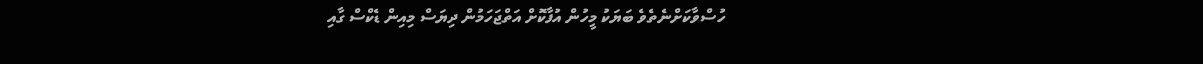ހުސްވާކަށްނެތެވެ ބަޔަކު މީހުން އުފާކޮށް އަތްޖަހަމުން ދިޔަސް މިއިން ޑެކްސް ގާއި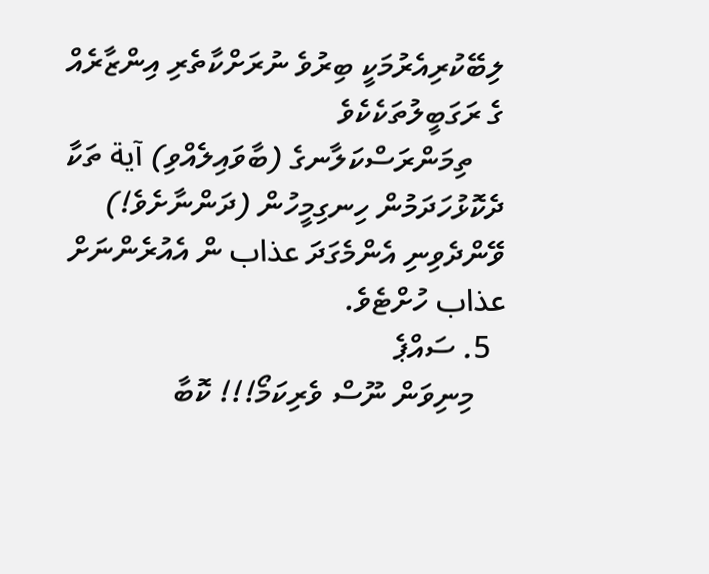ލިބޭކުރިއެރުމަކީ ބިރުވެ ނުރަށްކާތެރި އިންޒާރެއް ގެ ރަގަބީލުތަކެކެވެ
    ތިމަންރަސްކަލާނގެ (ބާވައިލެއްވި) آية ތަކާ ދެކޮޅުހަދަމުން ހިނގިމީހުން (ދަންނާށެވެ!) ވޭންދެވިނި އެންމެގަދަ عذاب ން އެއުރެންނަށް عذاب ހުށްޓެވެ.
  5. ސައްޕެ
    މިނިވަން ނޫސް ވެރިކަމޯ!!! ކޮބާ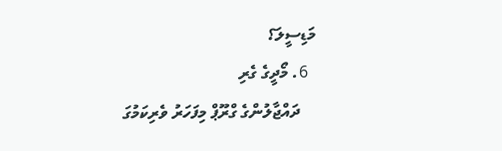މަޑިސީލަ؟
  6. މޯދީގެ ގެރި
    ދައްޖާލުންގެ ގްރޫޕް މިފަހަރު ވެރިކަމުގަ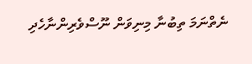ނެތްނަމަ ތިބުނާ މިނިވަން ނޫސްވެރިންނާހެދި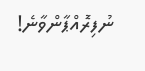ނުފިރޮއްޕާންވާނެ!